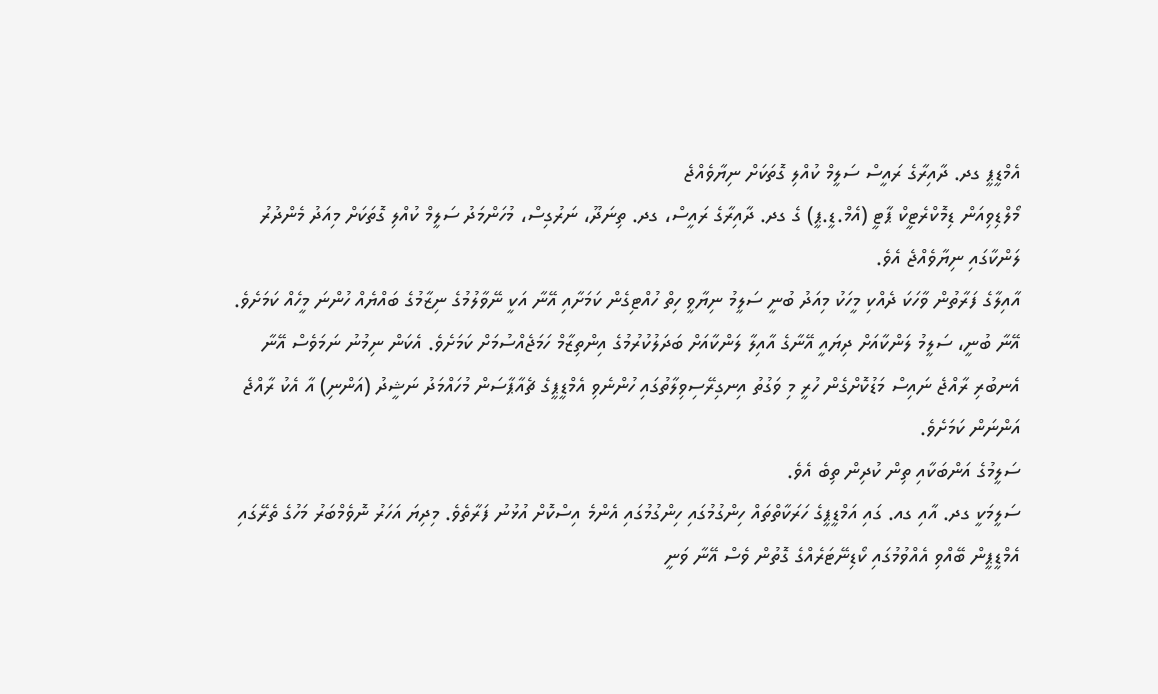އެމްޑީޕީ ގދ. ދާއިރާގެ ރައީސް ސަލީމް ކުއްލި ގޮތަކަށް ނިޔާވެއްޖެ
މޯލްޑިވިއަން ޑިމޮކްރެޓީކް ޕާޓީ (އެމް.ޑީ.ޕީ) ގެ ގދ. ދާއިރާގެ ރައީސް، ގދ. ތިނަދޫ، ނަރުގިސް، މުހަންމަދު ސަލީމް ކުއްލި ގޮތަކަށް މިއަދު މެންދުރު ލަންކާގައި ނިޔާވެއްޖެ އެވެ.
އާއިލާގެ ފަރާތުން ވާހަކަ ދެއްކި މީހަކު މިއަދު ބުނީ ސަލީމު ނިޔާވީ ހިތް ހުއްޓިގެން ކަމަށާއި އޭނާ އަކީ ނޭވާލުމުގެ ނިޒާމުގެ ބައްޔެއް ހުންނަ މީހެއް ކަމަށެވެ.
އޭނާ ބުނީ، ސަލީމު ލަންކާއަށް ދިޔައީ އޭނާގެ އާއިލާ ލަންކާއަށް ބަދަލުކުރުމުގެ އިންތިޒާމް ހަމަޖެއްސުމަށް ކަމަށެވެ. އެކަން ނިމުނު ނަމަވެސް އޭނާ އެނބުރި ރާއްޖެ ނައިސް މަޑުކޮށްގެން ހުރީ މި ވަގުތު އިނގިރޭސިވިލާތުގައި ހުންނެވި އެމްޑީޕީގެ ޗެއާޕާސަން މުހައްމަދު ނަޝީދު (އަންނި) އާ އެކު ރާއްޖެ އަންނަން ކަމަށެވެ.
ސަލީމުގެ އަންބަކާއި ތިން ކުދިން ތިބެ އެވެ.
ސަލީމަކީ ގދ. އާއި ގއ. ގައި އަމްޑީޕީގެ ހަރަކާތްތައް ހިންގުމުގައި ހިންގުމުގައި އެންމެ އިސްކޮށް އުޅުނު ފަރާތެވެ. މިދިޔަ އަހަރު ނޮވެމްބަރު މަހުގެ ތެރޭގައި އެމްޑީޕީން ބޭއްވި އެއްވުމުގައި ކޯޑިނޭޓަރެއްގެ ގޮތުން ވެސް އޭނާ ވަނީ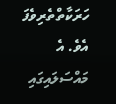ހަރަކާތްތެރިވެފަ އެވެ. އެ މައްސަލައިގައި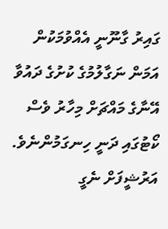ގައިރު ގާނޫނީ އެއްވުމަކުން އަމަން ނަގާލުމުގެ ކުށުގެ ދައުވާ އޭނާގެ މައްޗަށް މިހާރު ވެސް ކޯޓުގައި ދަނީ ހިނގަމުންނެވެ.
އަރުޝީފަށް ނެގީ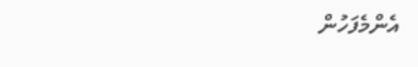އެންމެފަހުން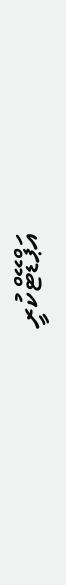އަޕްޑޭޓްކުރީ